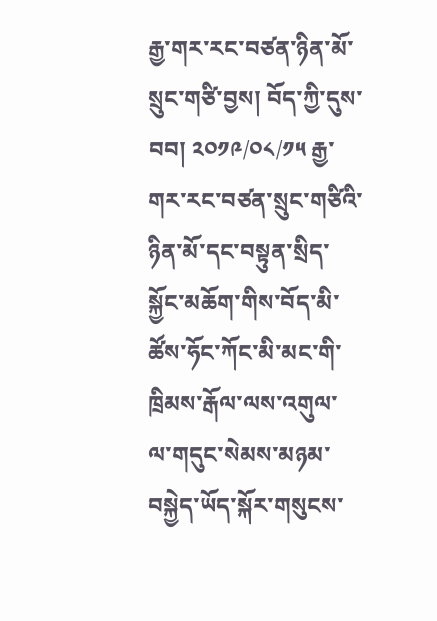རྒྱ་གར་རང་བཙན་ཉིན་མོ་སྲུང་གཙི་བྱས། བོད་ཀྱི་དུས་བབ། ༢༠༡༩/༠༨/༡༥ རྒྱ་གར་རང་བཙན་སྲུང་གཙིའི་ཉིན་མོ་དང་བསྟུན་སྲིད་སྐྱོང་མཆོག་གིས་བོད་མི་ཚོས་ཧོང་ཀོང་མི་མང་གི་ཁྲིམས་རྒོལ་ལས་འགུལ་ལ་གདུང་སེམས་མཉམ་བསྐྱེད་ཡོད་སྐོར་གསུངས་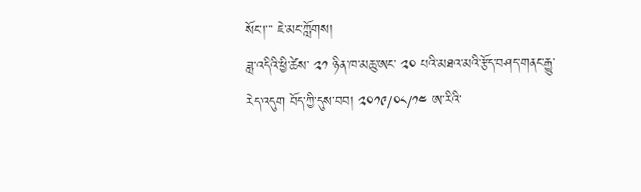སོང་།་་་ ཇེ་མང་ཀློགས།
ཟླ་འདིའི་ཕྱི་ཚེས་ ༢༡ ཉིན་ཁ་མཆུ་ཨང་ ༢༠ པའི་མཐའ་མའི་རྩོད་བཤད་གནང་རྒྱུ་རེད་འདུག བོད་ཀྱི་དུས་བབ། ༢༠༡༩/༠༨/༡༤ ཨ་རིའི་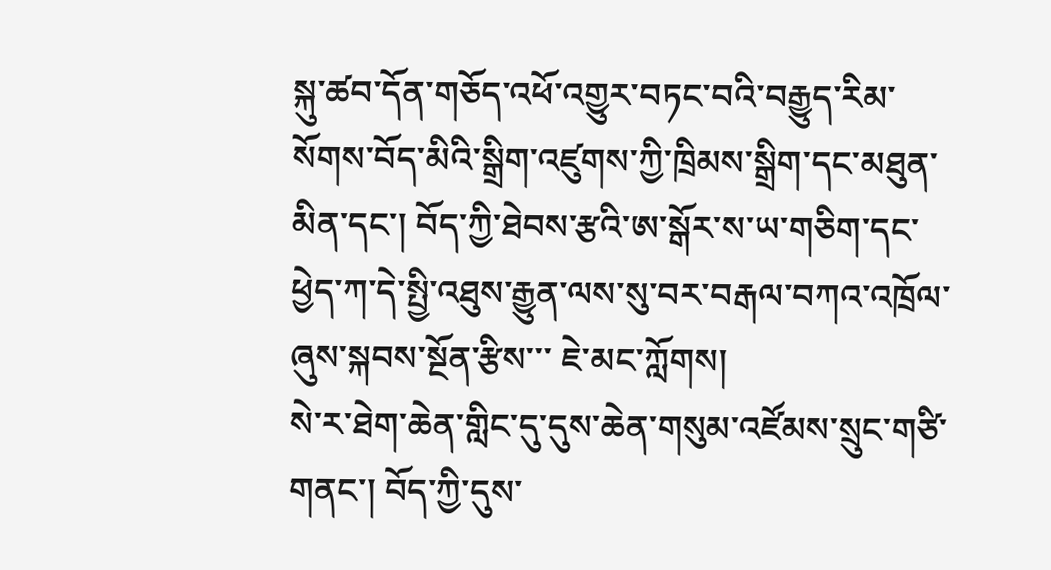སྐུ་ཚབ་དོན་གཅོད་འཕོ་འགྱུར་བཏང་བའི་བརྒྱུད་རིམ་སོགས་བོད་མིའི་སྒྲིག་འཛུགས་ཀྱི་ཁྲིམས་སྒྲིག་དང་མཐུན་མིན་དང་། བོད་ཀྱི་ཐེབས་རྩའི་ཨ་སྒོར་ས་ཡ་གཅིག་དང་ཕྱེད་ཀ་དེ་སྤྱི་འཐུས་རྒྱུན་ལས་སུ་བར་བརྒལ་བཀའ་འཁྲོལ་ཞུས་སྐབས་སྔོན་རྩིས་་་ ཇེ་མང་ཀློགས།
སེ་ར་ཐེག་ཆེན་གླིང་དུ་དུས་ཆེན་གསུམ་འཛོམས་སྲུང་གཙི་གནང་། བོད་ཀྱི་དུས་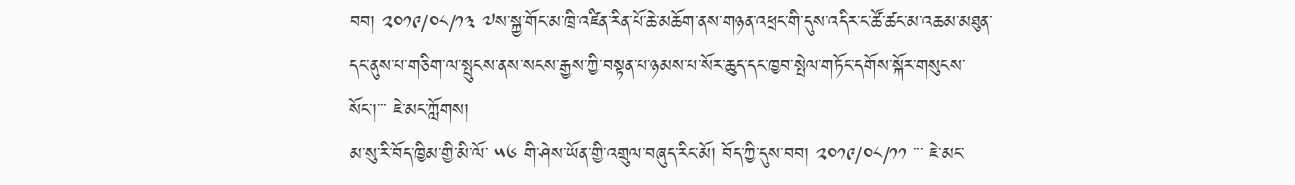བབ། ༢༠༡༩/༠༨/༡༣ ༧ས་སྐྱ་གོང་མ་ཁྲི་འཛིན་རིན་པོ་ཆེ་མཆོག་ནས་གཉན་འཕྲང་གི་དུས་འདིར་ང་ཚོ་ཚང་མ་འཆམ་མཐུན་དང་ནུས་པ་གཅིག་ལ་སྤུངས་ནས་སངས་རྒྱས་ཀྱི་བསྟན་པ་ཉམས་པ་སོར་ཆུད་དང་ཁྱབ་སྤེལ་གཏོང་དགོས་སྐོར་གསུངས་སོང་།་་་ ཇེ་མང་ཀློགས།
མ་སུ་རི་བོད་ཁྱིམ་གྱི་མི་ལོ་ ༥༦ གི་ཤེས་ཡོན་གྱི་འགྲུལ་བཞུད་རིང་མོ། བོད་ཀྱི་དུས་བབ། ༢༠༡༩/༠༨/༡༡ ་་་ ཇེ་མང་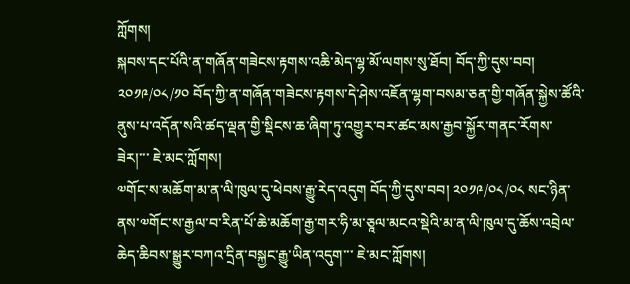ཀློགས།
སྐབས་དང་པོའི་ན་གཞོན་གཟེངས་རྟགས་འཆི་མེད་ལྷ་མོ་ལགས་སུ་ཐོབ། བོད་ཀྱི་དུས་བབ། ༢༠༡༩/༠༨/༡༠ བོད་ཀྱི་ན་གཞོན་གཟེངས་རྟགས་དེ་ཤེས་འཇོན་ལྷག་བསམ་ཅན་གྱི་གཞོན་སྐྱེས་ཚོའི་ནུས་པ་འདོན་སའི་ཚད་ལྡན་གྱི་སྡིངས་ཆ་ཞིག་ཏུ་འགྱུར་བར་ཚང་མས་རྒྱབ་སྐྱོར་གནང་རོགས་ཟེར།་་་ ཇེ་མང་ཀློགས།
༧གོང་ས་མཆོག་མ་ན་ལི་ཁུལ་དུ་ཕེབས་རྒྱུ་རེད་འདུག བོད་ཀྱི་དུས་བབ། ༢༠༡༩/༠༨/༠༨ སང་ཉིན་ནས་༧གོང་ས་རྒྱལ་བ་རིན་པོ་ཆེ་མཆོག་རྒྱ་གར་ཧི་མ་ཅཱལ་མངའ་སྡེའི་མ་ན་ལི་ཁུལ་དུ་ཆོས་འབྲེལ་ཆེད་ཆིབས་སྒྱུར་བཀའ་དྲིན་བསྐྱང་རྒྱུ་ཡིན་འདུག་་་ ཇེ་མང་ཀློགས།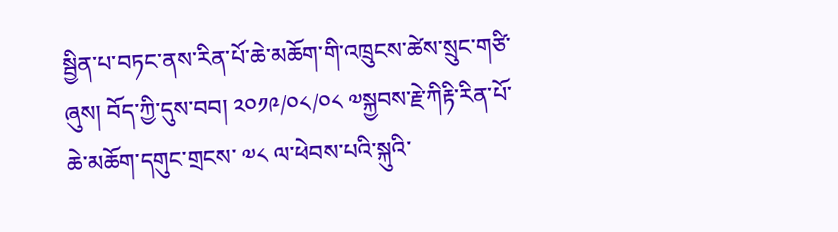སྦྱིན་པ་བཏང་ནས་རིན་པོ་ཆེ་མཆོག་གི་འཁྲུངས་ཚེས་སྲུང་གཙི་ཞུས། བོད་ཀྱི་དུས་བབ། ༢༠༡༩/༠༨/༠༨ ༧སྐྱབས་རྗེ་ཀིརྟི་རིན་པོ་ཆེ་མཆོག་དགུང་གྲངས་ ༧༨ ལ་ཕེབས་པའི་སྐུའི་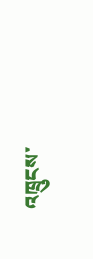འཁྲུངས་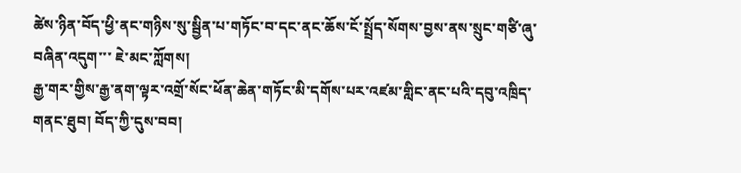ཚེས་ཉིན་བོད་ཕྱི་ནང་གཉིས་སུ་སྦྱིན་པ་གཏོང་བ་དང་ནང་ཆོས་ངོ་སྤྲོད་སོགས་བྱས་ནས་སྲུང་གཙི་ཞུ་བཞིན་འདུག་་་ ཇེ་མང་ཀློགས།
རྒྱ་གར་གྱིས་རྒྱ་ནག་ལྟར་འགྲོ་སོང་ཕོན་ཆེན་གཏོང་མི་དགོས་པར་འཛམ་གླིང་ནང་པའི་དབུ་འཁྲིད་གནང་ཐུབ། བོད་ཀྱི་དུས་བབ།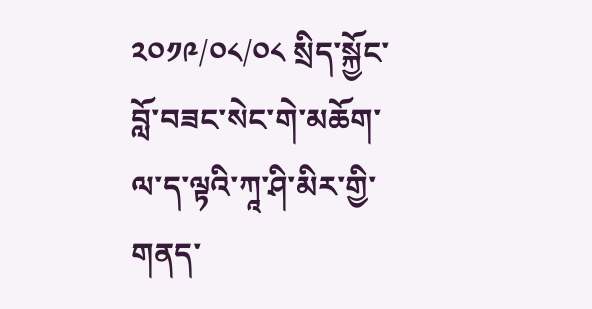༢༠༡༩/༠༨/༠༨ སྲིད་སྐྱོང་བློ་བཟང་སེང་གེ་མཆོག་ལ་ད་ལྟའི་ཀཱ་ཤི་མིར་གྱི་གནད་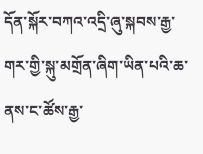དོན་སྐོར་བཀའ་འདྲི་ཞུ་སྐབས་རྒྱ་གར་གྱི་སྐུ་མགྲོན་ཞིག་ཡིན་པའི་ཆ་ནས་ང་ཚོས་རྒྱ་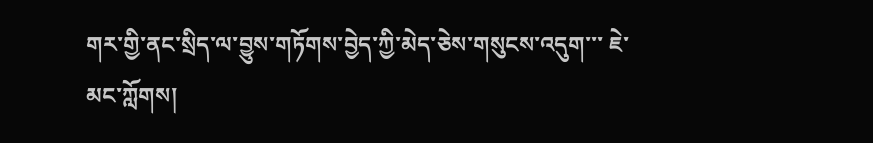གར་གྱི་ནང་སྲིད་ལ་བྱུས་གཏོགས་བྱེད་ཀྱི་མེད་ཅེས་གསུངས་འདུག་་་ ཇེ་མང་ཀློགས།